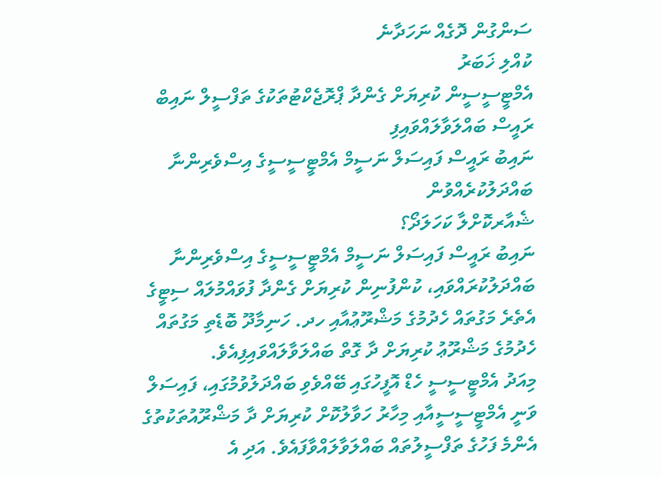ސަންގުން ދޮގެއް ނަހަދާނެ
ކުއްލި ޚަބަރު
އެމްޓީސީސީން ކުރިޔަށް ގެންދާ ޕްރޮޖެކްޓުތަކުގެ ތަފްސީލް ނައިބް ރައީސް ބައްލަވާލައްވައިފި
ނައިބު ރައީސް ފައިސަލް ނަސީމް އެމްޓީސީސީގެ އިސްވެރިންނާ ބައްދަލުކުރެއްވުން
ޝެއާރކޮށްލާ ކަހަލަދޯ؟
ނައިބު ރައީސް ފައިސަލް ނަސީމް އެމްޓީސީސީގެ އިސްވެރިންނާ ބައްދަލުކުރައްވައި، ކުންފުނިން ކުރިޔަށް ގެންދާ ފުވައްމުލައް ސިޓީގެ އެތެރެ މަގުތައް ހެދުމުގެ މަޝްރޫޢުއާއި ހދ. ހަނިމާދޫ ބޮޑެތި މަގުތައް ހެދުމުގެ މަޝްރޫޢު ކުރިޔަށް ދާ ގޮތް ބައްލަވާލައްވައިފިއެވެ.
މިއަދު އެމްޓީސީސީ ހެޑް އޮފީހުގައި ބޭއްވެވި ބައްދަލުވުމުގައި، ފައިސަލް ވަނީ އެމްޓީސީސީއާއި މިހާރު ހަވާލުކޮށް ކުރިޔަށް ދާ މަޝްރޫއުތަކުތުގެ އެންމެ ފަހުގެ ތަފްސީލުތައް ބައްލަވާލައްވާފައެވެ. އަދި އެ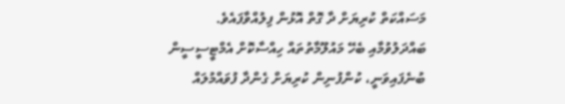މަސައްކަތް ކުރިޔަށް ދާ ގޮތް އޮޅުން ފިލުއްވާފައެވެ.
ބައްދަލުވުމާއި ބެހޭ މައުލޫމާތުތައް ހިއްސާކޮށް އެމްޓީސީސީން ބުނެފައިވަނީ، ކުންފުނިން ކުރިޔަށް ގެންދާ ފުވައްމުލައް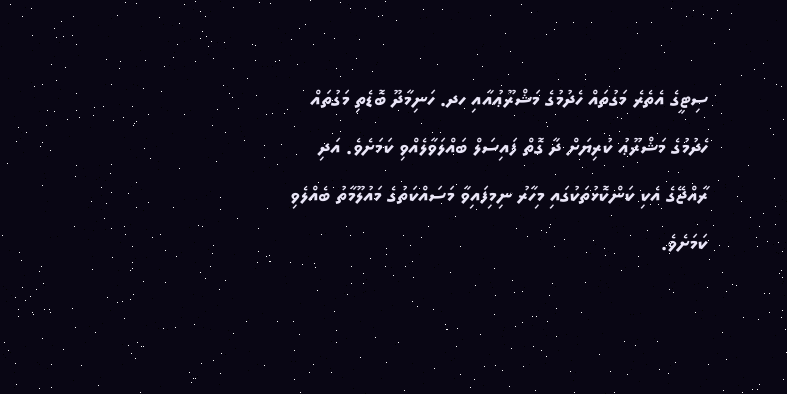ސިޓީގެ އެތެރެ މަގުތައް ހެދުމުގެ މަޝްރޫޢުއާއި ހދ. ހަނިމާދޫ ބޮޑެތި މަގުތައް ހެދުމުގެ މަޝްރޫޢު ކުރިޔަށް ދާ ގޮތް ފައިސަލް ބައްލަވާލެއްވި ކަމަށެވެ. އަދި ރާއްޖޭގެ އެކި ކަންކޮޅުތަކުގައި މިހާރު ނިމިފައިވާ މަސައްކަތުގެ މައުލޫމާތު ބެއްލެވި ކަމަށެވެ.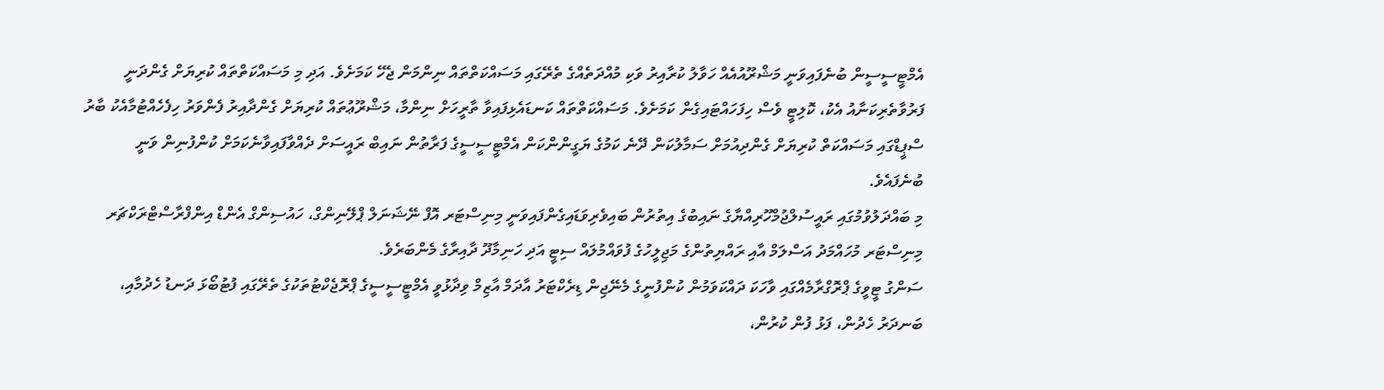އެމްޓީސީސީން ބުނެފައިވަނީ މަޝްރޫއުއެއް ހަވާލު ކުރާއިރު ވަކި މުއްދަތެއްގެ ތެރޭގައި މަސައްކަތްތައް ނިންމަން ޖެހޭ ކަމަށެވެ. އަދި މި މަސައްކަތްތައް ކުރިޔަށް ގެންދަނީ ފަރުވާތެރިކަނާއު އެކު، ކޮލިޓީ ވެސް ހިފަހައްޓައިގެން ކަމަށެވެ. މަސައްކަތްތައް ކަނޑައެޅިފައިވާ ތާރީހަށް ނިންމާ، މަޝްރޫޢުތައް ކުރިޔަށް ގެންދާއިރު ފެންވަރު ހިފެހެއްޓުމާއެކު ބާރު ސްޕީޑްގައި މަސައްކަތް ކުރިޔަށް ގެންދިއުމަށް ސަމާލުކަން ދޭނެ ކަމުގެ ޔަގީންންކަން އެމްޓީސީސީގެ ފަރާތުން ނައިބް ރައީސަށް ދެއްވާފައިވާނެކަމަށް ކުންފުނިން ވަނީ ބުނެފައެވެ.
މި ބައްދަލުވުމުގައި ރައީސުލްޖުމްހޫރިއްޔާގެ ނައިބުގެ އިތުރުން ބައިވެރިވަޑައިގެންފައިވަނީ މިނިސްޓަރ އޮފް ނޭޝަނަލް ޕްލޭނިންގް، ހައުސިންގް އެންޑް އިންފްރާސްޓްރަކްޗަރ މިނިސްޓަރ މުހައްމަދު އަސްލަމް އާއި ރައްޔިތުންގެ މަޖިލީހުގެ ފުވައްމުލައް ސިޓީ އަދި ހަނިމާދޫ ދާއިރާގެ މެންބަރެވެ.
ސަންގު ޓީވީގެ ޕްރޮގްރާމެއްގައި ވާހަކަ ދައްކަވަމުން ކުންފުނީގެ މެނޭޖިން ޑިރެކްޓަރު އާދަމް އާޒިމް ވިދާޅުވީ އެމްޓީސީސީގެ ޕްރޮޖެކްޓުތަކުގެ ތެރޭގައި ފުޓުބޯޅަ ދަނޑު ހެދުމާއި، ބަނދަރު ހެދުން، ފަޅު ފުން ކުރުން،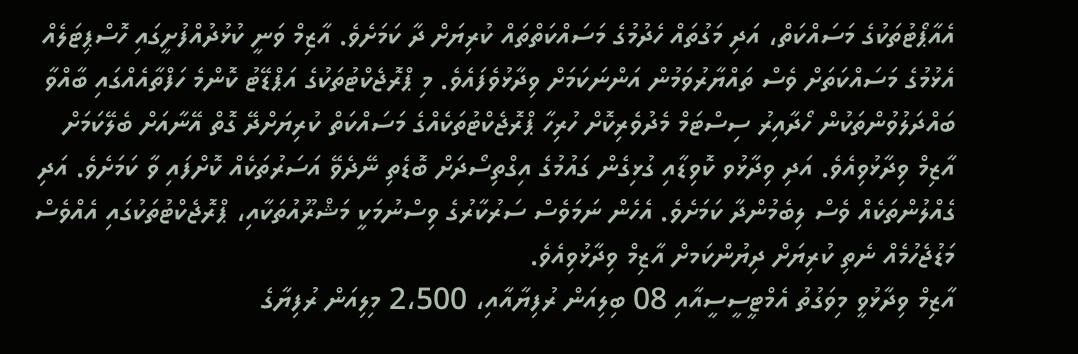އެއާޕޯޓުތަކުގެ މަސައްކަތް، އަދި މަގުތައް ހެދުމުގެ މަސައްކަތްތައް ކުރިޔަށް ދާ ކަމަށެވެ. އާޒިމް ވަނީ ކުޅުދުއްފުށީގައި ހޮސްޕިޓަލެއް އެޅުމުގެ މަސައްކަތަށް ވެސް ތައްޔާރުވަމުން އަންނަކަމަށް ވިދާޅުވެފައެވެ. މި ޕްރޮޖެކްޓުތަކުގެ އަޕްޑޭޓު ކޮންމެ ހަފްތާއެއްގައި ބާއްވާ ބައްދަލުވުންތަކުން ހޯދާއިރު ސިސްޓަމް މެދުވެރިކޮށް ހުރިހާ ޕްރޮޖެކްޓުތަކެއްގެ މަސައްކަތް ކުރިޔަށްދޭ ގޮތް އޭނާއަށް ބެލޭކަމަށް އާޒިމް ވިދާޅުވިއެވެ. އަދި ވިދާޅުވ ކޮވިޑާއި ގުޅިގެން ގައުމުގެ އިގްތިސޯދަށް ބޮޑެތި ނޭދެވޭ އަސަރުތަކެއް ކޮށްފައި ވާ ކަމަށެވެ. އަދި ގެއްލުންތަކެއް ވެސް ލިބެމުންދާ ކަމަށެވެ. އެހެން ނަމަވެސް ސަރުކާރުގެ ވިސްނުމަކީ މަޝްރޫއުތަކާއި، ޕްރޮޖެކްޓުތަކުގައި އެއްވެސް މަޑުޖެހުމެއް ނެތި ކުރިޔަށް ދިޔުންކަމށް އާޒިމް ވިދާޅުވިއެވެ.
އާޒިމް ވިދާޅުވީ މިވަގުތު އެމްޓީސީސީއާއި 08 ބިލިއަން ރުފިޔާއާއި، 2،500 މިލިއަން ރުފިޔާގެ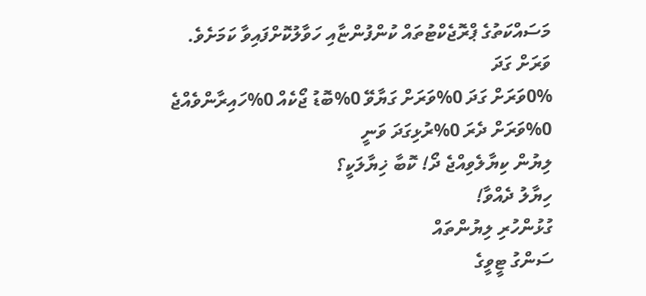މަސައްކަތުގެ ޕްރޮޖެކްޓުތައް ކުންފުންޏާއި ހަވާލުކޮށްފައިވާ ކަމަށެވެ.
ވަރަށް ގަދަ
0%ވަރަށް ގަދަ 0%ވަރަށް ގަޔާވޭ 0%ބޮޑު ޖޯކެއް 0%ހައިރާންވެއްޖެ 0%ވަރަށް ދެރަ 0%ރުޅިގަދަ ވަނީ
ލިޔުން ކިޔާލެވިއްޖެ ދޯ! ކޮބާ ޚިޔާލަކީ؟
ހިޔާލު ދެއްވާ!
ގުޅުންހުރި ލިޔުންތައް
ސަންގު ޓީވީގެ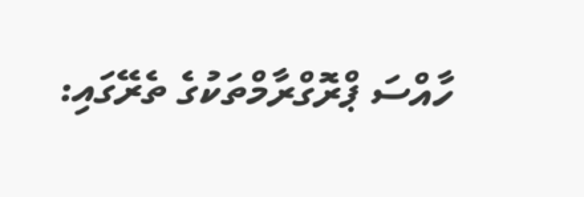ހާއްސަ ޕްރޮގްރާމްތަކުގެ ތެރޭގައި: